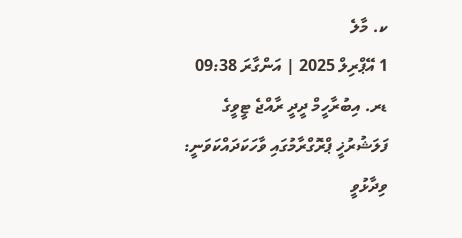ކ. މާލެ
1 އޭޕްރިލް 2025 | އަންގާރަ 09:38
ޑރ. އިބުރާހީމް ދީދީ ރާއްޖެ ޓީވީގެ ފަލަޝުރުޚީ ޕްރޮގްރާމުގައި ވާހަކަދައްކަވަނީ: ވިދާޅުވީ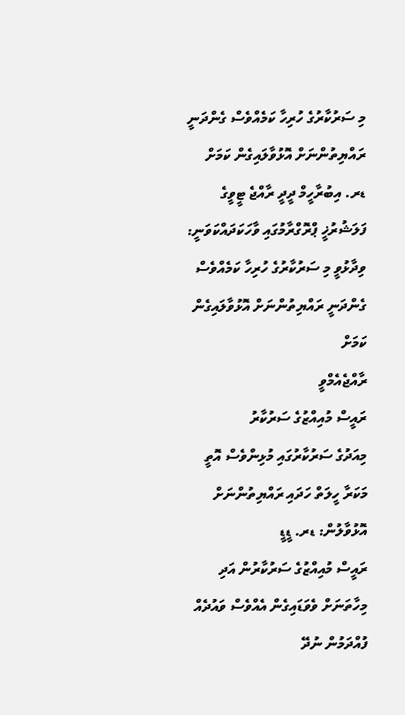މި ސަރުކާރުގެ ހުރިހާ ކަމެއްވެސް ގެންދަނީ ރައްޔިތުންނަށް އޮޅުވާލައިގެން ކަމަށް
ޑރ. އިބުރާހީމް ދީދީ ރާއްޖެ ޓީވީގެ ފަލަޝުރުޚީ ޕްރޮގްރާމުގައި ވާހަކަދައްކަވަނީ: ވިދާޅުވީ މި ސަރުކާރުގެ ހުރިހާ ކަމެއްވެސް ގެންދަނީ ރައްޔިތުންނަށް އޮޅުވާލައިގެން ކަމަށް
ރާއްޖެއެމްވީ
ރައީސް މުއިއްޒުގެ ސަރުކާރު
މިއަދުގެ ސަރުކާރުގައި މުޅިންވެސް އޮތީ މަކަރާ ހީލަތް ހަދައި ރައްޔިތުންނަށް އޮޅުވާލުން: ޑރ. ޑީޑީ
ރައީސް މުއިއްޒުގެ ސަރުކާރުން އަދި މިހާތަނަށް ވެވަޑައިގެން އެއްވެސް ވައުދެއް ފުއްދަމުން ނުދޭ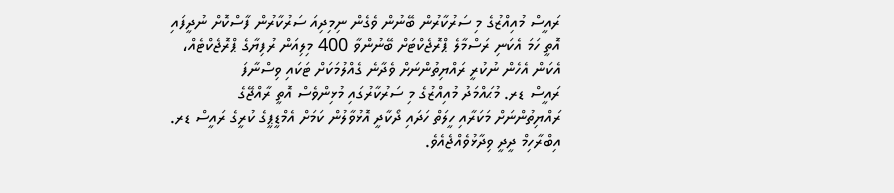ރައީސް މުއިއްޒުގެ މި ސަރުކާރުން ބޭނުން ވެގެން ނިމިދިއަ ސަރުކާރުން ފާސްކޮށް ނުދީފައި އޮތީ ހަމަ އެކަނި ރަސްމާލެ ޕްރޮޖެކްޓަށް ބޭނުންވާ 400 މިލިއަން ރުފިޔާގެ ޕްރޮޖެކްޓެއް، އެކަން އެހެން ނުކުރީ ރައްޔިތުންނަށް ވެދާނެ ގެއްލުމަކަށް ޓަކައި ވިސްނާފަ
ރައީސް ޑރ. މުޙައްމަދު މުއިއްޒުގެ މި ސަރުކާރުގައި މުޅިންވެސް އޮތީ ރާއްޖޭގެ ރައްޔިތުންނަށް މަކަރާއި ހީލަތް ހަދައި ދޯކާދީ އޮޅުވާލުން ކަމަށް އެމްޑީޕީގެ ކުރީގެ ރައީސް ޑރ. އިބްރާހިމް ދީދީ ވިދާޅުވެއްޖެއެވެ.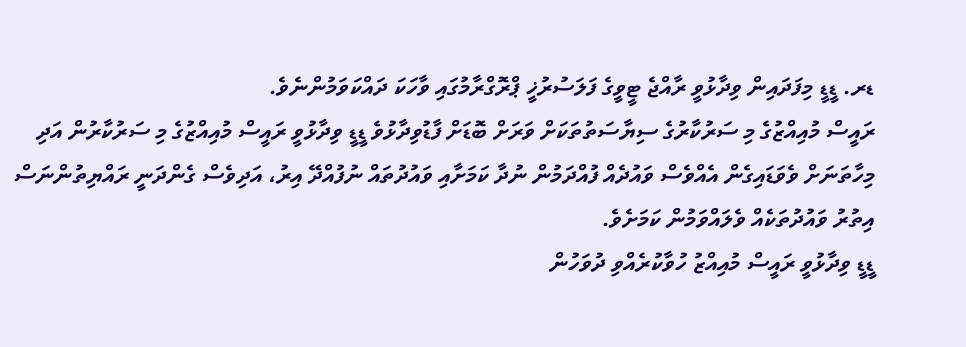ޑރ. ޑީޑީ މިފަދައިން ވިދާޅުވީ ރާއްޖެ ޓީވީގެ ފަލަސުރުޚީ ޕްރޮގްރާމުގައި ވާހަކަ ދައްކަވަމުންނެވެ.
ރައީސް މުއިއްޒުގެ މި ސަރުކާރުގެ ސިޔާސަތުތަކަށް ވަރަށް ބޮޑަށް ފާޑުވިދާޅުވެ ޑީޑީ ވިދާޅުވީ ރައީސް މުއިއްޒުގެ މި ސަރުކާރުން އަދި މިހާތަނަށް ވެވަޑައިގެން އެއްވެސް ވައުދެއް ފުއްދަމުން ނުދާ ކަމަށާއި ވައުދުތައް ނުފުއްދޭ އިރު، އަދިވެސް ގެންދަނީ ރައްޔިތުންނަސް އިތުރު ވައުދުތަކެއް ވެލައްވަމުން ކަމަށެވެ.
ޑީޑީ ވިދާޅުވީ ރައީސް މުއިއްޒު ހުވާކުރެއްވި ދުވަހުން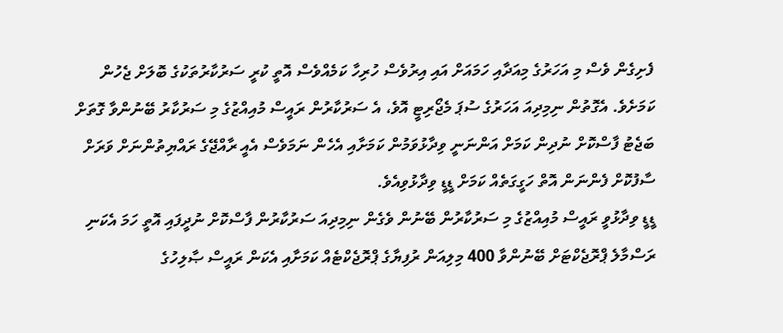ފެށިގެން ވެސް މި އަހަރުގެ މިއަދާއި ހަމައަށް އައި އިރުވެސް ހުރިހާ ކަމެއްވެސް އޮތީ ކުރީ ސަރުކާރުތަކުގެ ބޮލަށް ޖެހުން ކަމަށެވެ. އެގޮތުން ނިމިދިއަ އަހަރުގެ ސުޕަ މެޖޯރިޓީ އޮވެ، އެ ސަރުކާރުން ރައީސް މުއިއްޒުގެ މި ސަރުކާރު ބޭނުންވާ ގޮތަށް ބަޖެޓު ފާސްކޮށް ނުދިން ކަމަށް އަންނަނީ ވިދާޅުވަމުން ކަމަށާއި އެހެން ނަމަވެސް އެއީ ރާއްޖޭގެ ރައްޔިތުންނަށް ވަރަށް ސާފުކޮށް ފެންނަން އޮތް ހަގީގަތެއް ކަމަށް ޑީޑީ ވިދާޅުވިއެވެ.
ޑީޑީ ވިދާޅުވީ ރައީސް މުއިއްޒުގެ މި ސަރުކާރުން ބޭނުން ވެގެން ނިމިދިއަ ސަރުކާރުން ފާސްކޮށް ނުދީފައި އޮތީ ހަމަ އެކަނި ރަސްމާލެ ޕްރޮޖެކްޓަށް ބޭނުންވާ 400 މިލިއަން ރުފިޔާގެ ޕްރޮޖެކްޓެއް ކަމަށާއި އެކަން ރައީސް ޞާލިހުގެ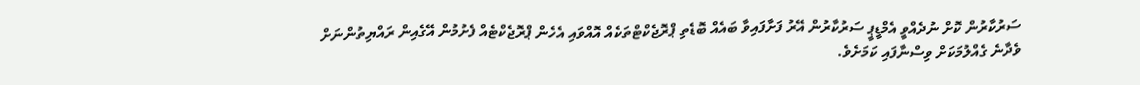ސަރުކާރުން ކޮށް ނުދެއްވީ އެމްޑީޕީ ސަރުކާރުން އޭރު ފަށާފައިވާ ބައެއް ބޮޑެތި ޕްރޮޖެކްޓްތަކެއް އޮއްވައި އެހެން ޕްރޮޖެކްޓެއް ފެށުމުން އޭގެއިން ރައްޔިތުންނަށް ވެދާނެ ގެއްލުމަކަށް ވިސްނާފައި ކަމަށެވެ.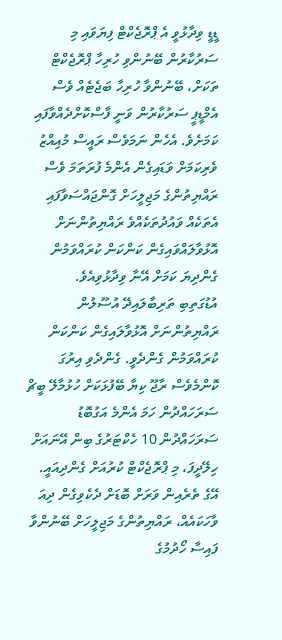ޑީޑީ ވިދާޅުވީ އެ ޕްރޮޖެކްޓް ފިޔަވައި މި ސަރުކާރުން ބޭނުންވި ހުރިހާ ޕްރޮޖެކްޓް ތަކަށް، ބޭނުންވާ ހުރިހާ ބަޖެޓެއް ވެސް އެމްޑީޕީ ސަރުކާރުން ވަނީ ފާސްކޮށްދެއްވާފައި ކަމަށެވެ. އެހެން ނަމަވެސް ރައީސް މުއިއްޒު ވެރިކަމަށް ވަޑައިގެން އެންމެ ފުރަތަމަ ވެސް ރައްޔިތުންގެ މަޖިލީހަށް ގޮންޖައްސަވާފައި އެތަކެއް ވައުދުތަކެއްވެ ރައްޔިތުންނަށް އޮޅުވާލައްވައިގެން ކަންކަން ކުރައްވަމުން ގެންދިޔަ ކަމަށް އޭނާ ވިދާޅުވިއެވެ.
އުޑުގަތިބި ތަރިބާލައިދޭ އުސޫލުން ރައްޔިތުންނަށް އޮޅުވާލައިގެން ކަންކަން ކުރައްވަމުން ގެންދެވީ. ގެންދެވި އިރުގަ ކޮންމެވެސް ރާޖޫ ކިޔާ ބޭފުޅަކަށް ހުޅުމާލޭ ބީޗް ސަރަހައްދުން ހަމަ އެންމެ އަގުބޮޑު ސަރަހައްދުން 10 ހެކްޓަރުގެ ބިން އޭނައަށް ހިލޭދީފަ، މި ޕްރޮޖެކްޓް ކުރުއަށް ގެންދިއައީ. އޭގެ ތެރެއިން ވަރަށް ބޮޑަށް ދެކެވިގެން ދިއަ ވާހަކައެއް، ރައްޔިތުންގެ މަޖިލީހަށް ބޭނުންވާ ފައިސާ ހޯދުމުގެ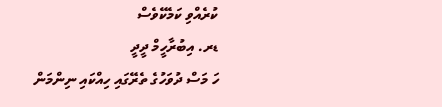ކުރެއްވި ކަމެކޭވެސް
ޑރ. އިބުރާހީމް ދީދީ
ހަ މަސް ދުވަހުގެ ތެރޭގައި ހިއްކައި ނިންމަން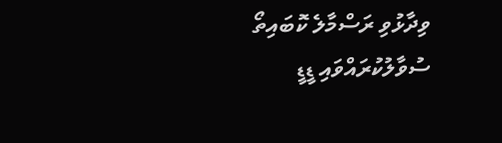ވިދާޅުވި ރަސްމާލެ ކޮބައިތޯ ސުވާލުކުރައްވައި ޑީޑީ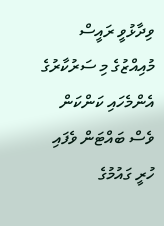ވިދާޅުވީ ރައީސް މުއިއްޒުގެ މި ސަރުކާރުގެ އެންމެހައި ކަންކަން ވެސް ބައްޓަން ވެފައި ހުރީ ގައުމުގެ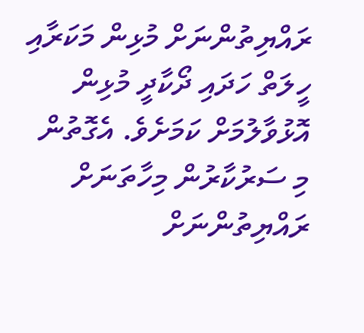ރައްޔިތުންނަށް މުޅިން މަކަރާއި ހީލަތް ހަދައި ދޯކާދީ މުޅިން އޮޅުވާލުމަށް ކަމަށެވެ. އެގޮތުން މި ސަރުކާރުން މިހާތަނަށް ރައްޔިތުންނަށް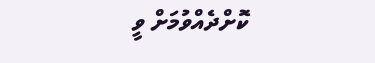ކޮށްދެއްވުމަށް ވީ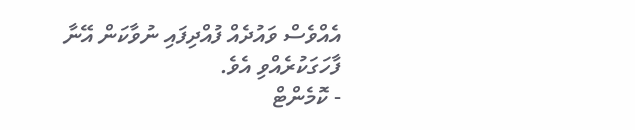އެއްވެސް ވައުދެއް ފުއްދިފައި ނުވާކަން އޭނާ ފާހަގަކުރެއްވި އެވެ.
- ކޮމެންޓް